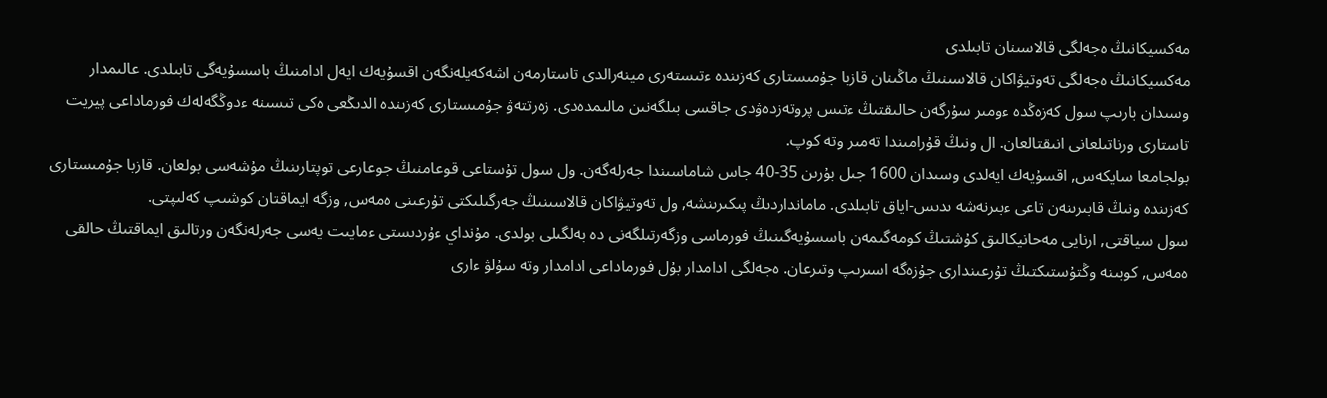مەكسيكانىڭ ەجەلگى قالاسىنان تابىلدى
مەكسيكانىڭ ەجەلگى تەوتيۋاكان قالاسىنىڭ ماڭىنان قازبا جۇمىستارى كەزىندە ءتىستەرى مينەرالدى تاستارمەن اشەكەيلەنگەن اقسۇيەك ايەل ادامنىڭ باسسۇيەگى تابىلدى. عالىمدار وسىدان بارىپ سول كەزەڭدە ءومىر سۇرگەن حالىقتىڭ ءتىس پروتەزدەۋدى جاقسى بىلگەنىن مالىمدەدى. زەرتتەۋ جۇمىستارى كەزىندە الدىڭعى ەكى تىسىنە ءدوڭگەلەك فورماداعى پيريت تاستارى ورناتىلعانى انىقتالعان. ال ونىڭ قۇرامىندا تەمىر وتە كوپ.
بولجامعا سايكەس, اقسۇيەك ايەلدى وسىدان 1600 جىل بۇرىن 35-40 جاس شاماسىندا جەرلەگەن. ول سول تۇستاعى قوعامنىڭ جوعارعى توپتارىنىڭ مۇشەسى بولعان. قازبا جۇمىستارى كەزىندە ونىڭ قابىرىنەن تاعى ءبىرنەشە ىدىس-اياق تابىلدى. مامانداردىڭ پىكىرىنشە, ول تەوتيۋاكان قالاسىنىڭ جەرگىلىكتى تۇرعىنى ەمەس, وزگە ايماقتان كوشىپ كەلىپتى.
سول سياقتى, ارنايى مەحانيكالىق كۇشتىڭ كومەگىمەن باسسۇيەگىنىڭ فورماسى وزگەرتىلگەنى دە بەلگىلى بولدى. مۇنداي ءۇردىستى ءمايىت يەسى جەرلەنگەن ورتالىق ايماقتىڭ حالقى ەمەس, كوبىنە وڭتۇستىكتىڭ تۇرعىندارى جۇزەگە اسىرىپ وتىرعان. ەجەلگى ادامدار بۇل فورماداعى ادامدار وتە سۇلۋ ءارى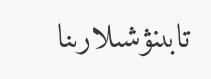تابىنۋشىلارىنا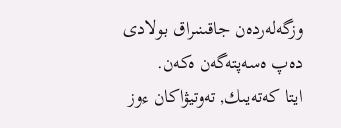وزگەلەردەن جاقىنىراق بولادى دەپ ەسەپتەگەن ەكەن.
ايتا كەتەيىك, تەوتيۋاكان ءوز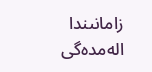زامانىندا الەمدەگى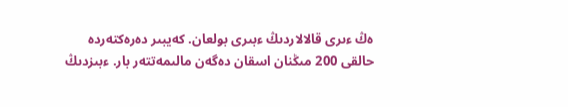ەڭ ءىرى قالالاردىڭ ءبىرى بولعان. كەيبىر دەرەكتەردە حالقى 200 مىڭنان اسقان دەگەن مالىمەتتەر بار. ءبىزدىڭ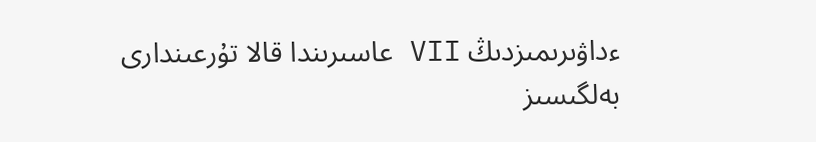ءداۋىرىمىزدىڭ VII عاسىرىندا قالا تۇرعىندارى بەلگىسىز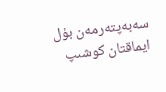سەبەپتەرمەن بۇل ايماقتان كوشىپ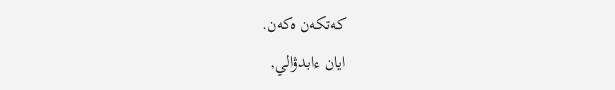كەتكەن ەكەن.
ايان ءابدۋالي,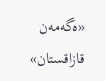«ەگەمەن قازاقستان»